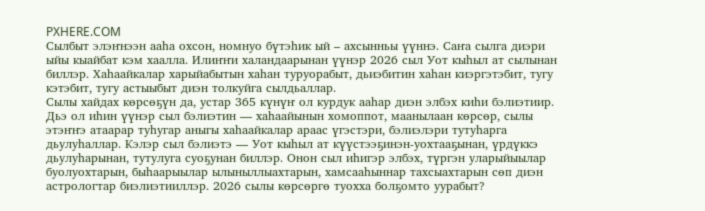PXHERE.COM
Сылбыт элэҥнээн ааһа охсон, номнуо бүтэһик ый – ахсынньы үүннэ. Саҥа сылга диэри ыйы кыайбат кэм хаалла. Илиҥҥи халандаарынан үүнэр 2026 сыл Уот кыһыл ат сылынан биллэр. Хаһаайкалар харыйабытын хаһан туруорабыт, дьиэбитин хаһан киэргэтэбит, тугу кэтэбит, тугу астыыбыт диэн толкуйга сылдьаллар.
Сылы хайдах көрсөҕүн да, устар 365 күнүҥ ол курдук ааһар диэн элбэх киһи бэлиэтиир. Дьэ ол иһин үүнэр сыл бэлиэтин — хаһаайынын хомоппот, маанылаан көрсөр, сылы этэҥҥэ атаарар туһугар аныгы хаһаайкалар араас үгэстэри, бэлиэлэри тутуһарга дьулуһаллар. Кэлэр сыл бэлиэтэ — Уот кыһыл ат күүстээҕинэн-уохтааҕынан, үрдүккэ дьулуһарынан, тутулуга суоҕунан биллэр. Онон сыл иһигэр элбэх, түргэн уларыйыылар буолуохтарын, быһаарыылар ылыныллыахтарын, хамсааһыннар тахсыахтарын сөп диэн астрологтар биэлиэтииллэр. 2026 сылы көрсөргө туохха болҕомто уурабыт?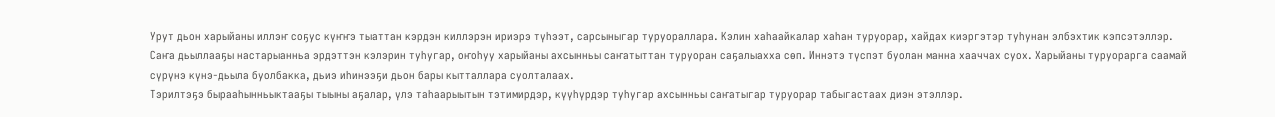Урут дьон харыйаны иллэҥ соҕус күҥҥэ тыаттан кэрдэн киллэрэн ириэрэ түһээт, сарсыныгар туруораллара. Кэлин хаһаайкалар хаһан туруорар, хайдах киэргэтэр туһунан элбэхтик кэпсэтэллэр.
Саҥа дьыллааҕы настарыанньа эрдэттэн кэлэрин туһугар, оҥоһуу харыйаны ахсынньы саҥатыттан туруоран саҕалыахха сөп. Иннэтэ түспэт буолан манна хааччах суох. Харыйаны туруорарга саамай сүрүнэ күнэ-дьыла буолбакка, дьиэ иһинээҕи дьон бары кытталлара суолталаах.
Тэрилтэҕэ бырааһынньыктааҕы тыыны аҕалар, үлэ таһаарыытын тэтимирдэр, күүһүрдэр туһугар ахсынньы саҥатыгар туруорар табыгастаах диэн этэллэр.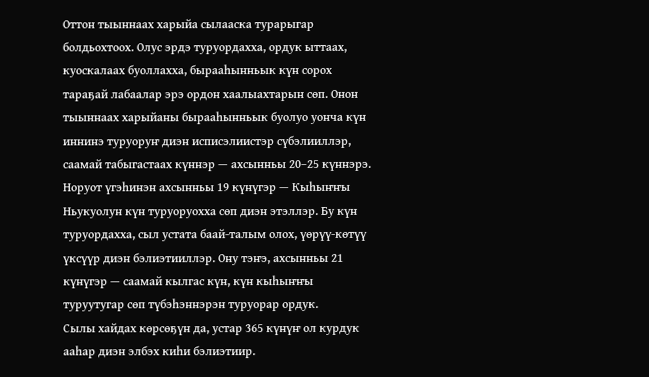Оттон тыыннаах харыйа сылааска турарыгар болдьохтоох. Олус эрдэ туруордахха, ордук ыттаах, куоскалаах буоллахха, бырааһынньык күн сорох тараҕай лабаалар эрэ ордон хаалыахтарын сөп. Онон тыыннаах харыйаны бырааһынньык буолуо уонча күн иннинэ туруоруҥ диэн исписэлиистэр сүбэлииллэр, саамай табыгастаах күннэр — ахсынньы 20–25 күннэрэ.
Норуот үгэһинэн ахсынньы 19 күнүгэр — Кыһыҥҥы Ньукуолун күн туруоруохха сөп диэн этэллэр. Бу күн туруордахха, сыл устата баай-талым олох, үөрүү-көтүү үксүүр диэн бэлиэтииллэр. Ону тэҥэ, ахсынньы 21 күнүгэр — саамай кылгас күн, күн кыһыҥҥы туруутугар сөп түбэһэннэрэн туруорар ордук.
Сылы хайдах көрсөҕүн да, устар 365 күнүҥ ол курдук ааһар диэн элбэх киһи бэлиэтиир.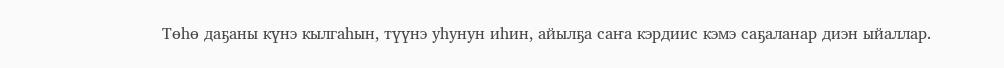Төһө даҕаны күнэ кылгаһын, түүнэ уһунун иһин, айылҕа саҥа кэрдиис кэмэ саҕаланар диэн ыйаллар.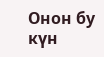Онон бу күн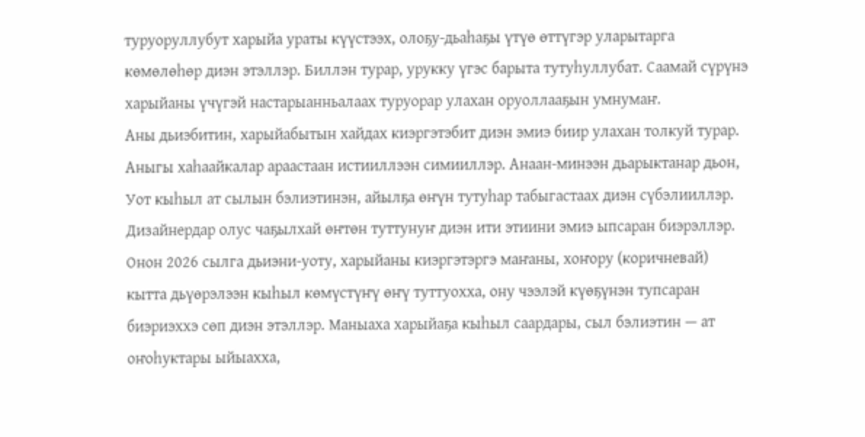туруоруллубут харыйа ураты күүстээх, олоҕу-дьаһаҕы үтүө өттүгэр уларытарга көмөлөһөр диэн этэллэр. Биллэн турар, урукку үгэс барыта тутуһуллубат. Саамай сүрүнэ харыйаны үчүгэй настарыанньалаах туруорар улахан оруоллааҕын умнумаҥ.
Аны дьиэбитин, харыйабытын хайдах киэргэтэбит диэн эмиэ биир улахан толкуй турар. Аныгы хаһаайкалар араастаан истииллээн симииллэр. Анаан-минээн дьарыктанар дьон, Уот кыһыл ат сылын бэлиэтинэн, айылҕа өҥүн тутуһар табыгастаах диэн сүбэлииллэр. Дизайнердар олус чаҕылхай өҥтөн туттунуҥ диэн ити этиини эмиэ ыпсаран биэрэллэр. Онон 2026 сылга дьиэни-уоту, харыйаны киэргэтэргэ маҥаны, хоҥору (коричневай) кытта дьүөрэлээн кыһыл көмүстүҥү өҥү туттуохха, ону чээлэй күөҕүнэн тупсаран биэриэххэ сөп диэн этэллэр. Маныаха харыйаҕа кыһыл саардары, сыл бэлиэтин — ат оҥоһуктары ыйыахха,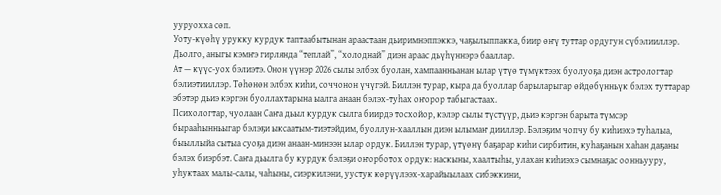ууруохха сөп.
Уоту-күөһү урукку курдук таптаабытынан араастаан дьиримнэппэккэ, чаҕылыппакка, биир өҥү туттар ордугун сүбэлииллэр. Дьолго, аныгы кэмҥэ гирлянда “теплай”, “холоднай” диэн араас дьүһүннэрэ бааллар.
Ат — күүс-уох бэлиэтэ. Онон үүнэр 2026 сылы элбэх буолан, хампаанньанан ылар үтүө түмүктээх буолуоҕа диэн астрологтар бэлиэтииллэр. Төһөнөн элбэх киһи, соччонон үчүгэй. Биллэн турар, кыра да буоллар барыларыгар өйдөбүнньүк бэлэх туттарар эбэтэр дьиэ кэргэн буоллахтарына ыалга анаан бэлэх-туһах оҥорор табыгастаах.
Психологтар, чуолаан Саҥа дьыл курдук сылга биирдэ тосхойор, кэлэр сылы түстүүр, дьиэ кэргэн барыта түмсэр бырааһынньыгар бэлэҕи ыксаатым-тиэтэйдим, буоллун-хааллын диэн ылымаҥ дииллэр. Бэлэҕим чопчу бу киһиэхэ туһалыа, быыллыйа сытыа суоҕа диэн анаан-минээн ылар ордук. Биллэн турар, үтүөнү баҕарар киһи сирбитин, куһаҕанын хаһан даҕаны бэлэх биэрбэт. Саҥа дьылга бу курдук бэлэҕи оҥорботох ордук: наскыны, хаалтыһы, улахан киһиэхэ сымнаҕас оонньууру, уһуктаах малы-салы, чаһыны, сиэркилэни, уустук көрүүлээх-харайыылаах сибэккини,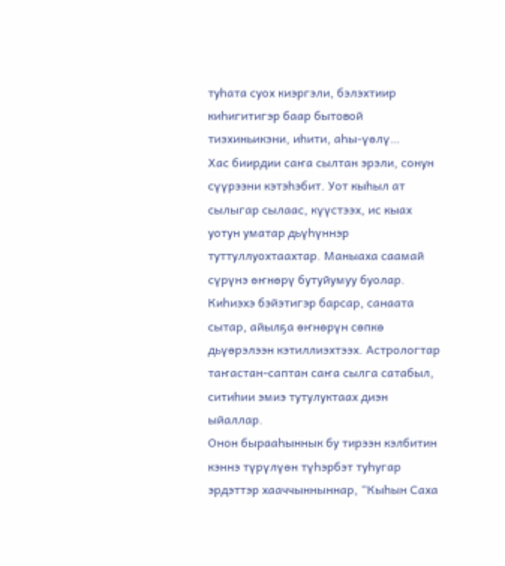туһата суох киэргэли, бэлэхтиир киһигитигэр баар бытовой тиэхиньикэни, иһити, аһы-үөлү…
Хас биирдии саҥа сылтан эрэли, сонун сүүрээни кэтэһэбит. Уот кыһыл ат сылыгар сылаас, күүстээх, ис кыах уотун уматар дьүһүннэр туттуллуохтаахтар. Маныаха саамай сүрүнэ өҥнөрү бутуйумуу буолар. Киһиэхэ бэйэтигэр барсар, санаата сытар, айылҕа өҥнөрүн сөпкө дьүөрэлээн кэтиллиэхтээх. Астрологтар таҥастан-саптан саҥа сылга сатабыл, ситиһии эмиэ тутулуктаах диэн ыйаллар.
Онон бырааһыннык бу тирээн кэлбитин кэннэ түрүлүөн түһэрбэт туһугар эрдэттэр хааччынныннар, “Кыһын Саха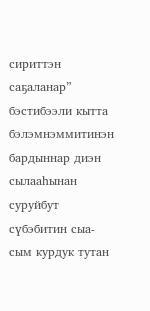сириттэн саҕаланар” бэстибээли кытта бэлэмнэммитинэн бардыннар диэн сылааһынан суруйбут сүбэбитин сыа-сым курдук тутан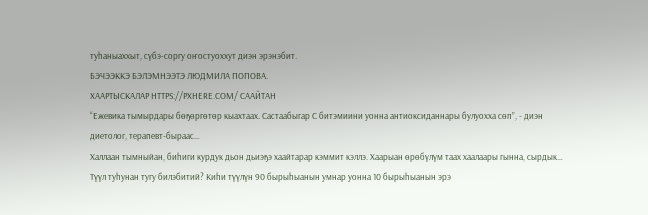туһаныаххыт, сүбэ-соргу оҥостуоххут диэн эрэнэбит.
БЭЧЭЭККЭ БЭЛЭМНЭЭТЭ ЛЮДМИЛА ПОПОВА.
ХААРТЫСКАЛАР HTTPS://PXHERE.COM/ СААЙТАН
“Ежевика тымырдары бөҕөргөтөр кыахтаах. Састаабыгар С битэмиини уонна антиоксиданнары булуохха сөп”, - диэн диетолог, терапевт-быраас…
Халлаан тымныйан, биһиги курдук дьон дьиэҕэ хаайтарар кэммит кэллэ. Хаарыан өрөбүлүм таах хаалаары гынна, сырдык…
Түүл туһунан тугу билэбитий? Киһи түүлүн 90 бырыһыанын умнар уонна 10 бырыһыанын эрэ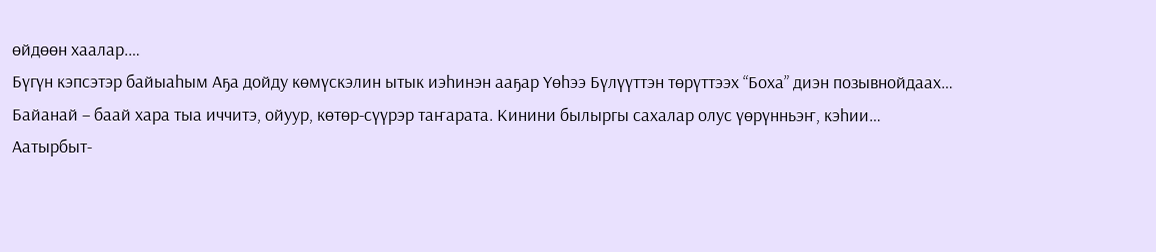өйдөөн хаалар.…
Бүгүн кэпсэтэр байыаһым Аҕа дойду көмүскэлин ытык иэһинэн ааҕар Үөһээ Бүлүүттэн төрүттээх “Боха” диэн позывнойдаах…
Байанай – баай хара тыа иччитэ, ойуур, көтөр-сүүрэр таҥарата. Кинини былыргы сахалар олус үөрүнньэҥ, кэһии…
Аатырбыт-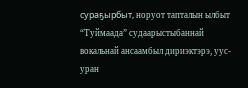сураҕырбыт, норуот тапталын ылбыт “Туймаада” судаарыстыбаннай вокальнай ансаамбыл дириэктэрэ, уус-уран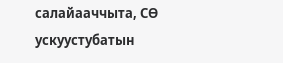салайааччыта, СӨ ускуустубатын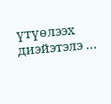үтүөлээх диэйэтэлэ …